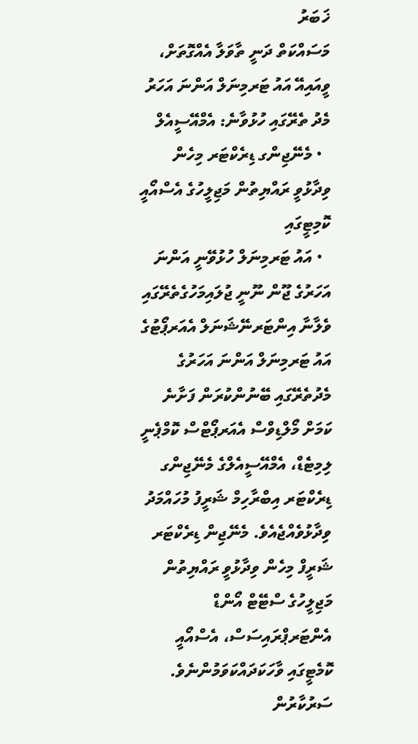ޚަބަރު
މަސައްކަތް ދަނީ ތާވަލާ އެއްގޮތަށް، ވީއައިއޭ އައު ޓަރމިނަލް އަންނަ އަހަރު މެދު ތެރޭގައި ހުޅުވާނެ: އެމްއޭސީއެލް
  • މެނޭޖިންގ ޑިރެކްޓަރ މިހެން ވިދާޅުވީ ރައްޔިތުން މަޖިލީހުގެ އެސްއޯއީ ކޮމިޓީގައި
  • އައު ޓަރމިނަލް ހުޅުވޭނީ އަންނަ އަހަރުގެ ޖޫން ނޫނީ ޖުލައިމަހުގެތެރޭގައި
ވެލާނާ އިންޓަރނޭޝަނަލް އެއަރޕޯޓުގެ އައު ޓަރމިނަލް އަންނަ އަހަރުގެ މެދުތެރޭގައި ބޭނުންކުރަން ފަށާނެ ކަމަށް މޯލްޑިވްސް އެއަރޕޯޓްސް ކޮމްޕެނީ ލިމިޓެޑް، އެމްއޭސީއެލްގެ މެނޭޖިންގ ޑިރެކްޓަރ އިބްރާހިމް ޝަރީފު މުހައްމަދު ވިދާޅުވެއްޖެއެވެ. މެނޭޖިން ޑިރެކްޓަރ ޝަރީފް މިހެން ވިދާޅުވީ ރައްޔިތުން މަޖިލީހުގެ ސްޓޭޓް އޯންޑް އެންޓަރޕްރައިސަސް، އެސްއޯއީ ކޮމެޓީގައި ވާހަކަދައްކަވަމުންނެވެ.
ސަރުކާރުން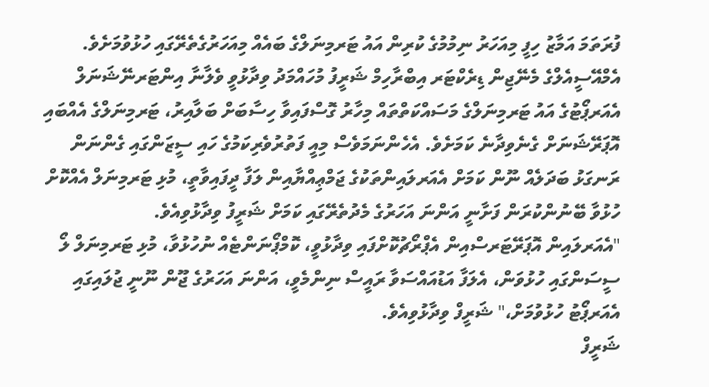ފުރަތަމަ އަމާޒު ހިފީ މިއަހަރު ނިމުމުގެ ކުރިން އައު ޓަރމިނަލްގެ ބައެއް މިއަހަރުގެތެރޭގައި ހުޅުވުމަށެވެ. އެމްއޭސީއެލްގެ މެނޭޖިން ޑިރެކްޓަރ އިބްރާހިމް ޝަރީފު މުހައްމަދު ވިދާޅުވީ ވެލާނާ އިންޓަރނޭޝަނަލް އެއަރޕޯޓުގެ އައު ޓަރމިނަލްގެ މަސައްކަތްތައް މިހާރު ގޮސްފައިވާ ހިސާބަށް ބަލާއިރު، ޓަރމިނަލްގެ އެއްބައި އޮޕަރޭޝަނަށް ގެނެވިދާނެ ކަމަށެވެ. އެހެންނަމަވެސް މިއީ ފަތުރުވެރިކަމުގެ ހައި ސީޒަންގައި ގެންނަން ރަނގަޅު ބަދަލެއް ނޫން ކަމަށް އެއަރލައިންތަކުގެ ޖަމްޢިއްޔާއިން ލަފާ ދީފައިވާތީ، މުޅި ޓަރމިނަލް އެއްކޮށް ހުޅުވާ ބޭނުންކުރަން ފަށާނީ އަންނަ އަހަރުގެ މެދުތެރޭގައި ކަމަށް ޝަރީފު ވިދާޅުވިއެވެ.
"އެއަރލައިން އޮޕަރޭޓަރސްއިން އެޕްރޯޗުކޮށްފައި ވިދާޅުވީ، ކޮމްޕޯނަންޓެއް ނުހުޅުވާ، މުޅި ޓަރމިނަލް ލޯ ސީސަންގައި ހުޅުވަން، އެލަފާ އަޑުއައްސަވާ ރައީސް ނިންމެވީ، އަންނަ އަހަރުގެ ޖޫން ނޫނީ ޖުލައިގައި އެއަރޕޯޓު ހުޅުވުމަށް،" ޝަރީފް ވިދާޅުވިއެވެ.
ޝަރީފް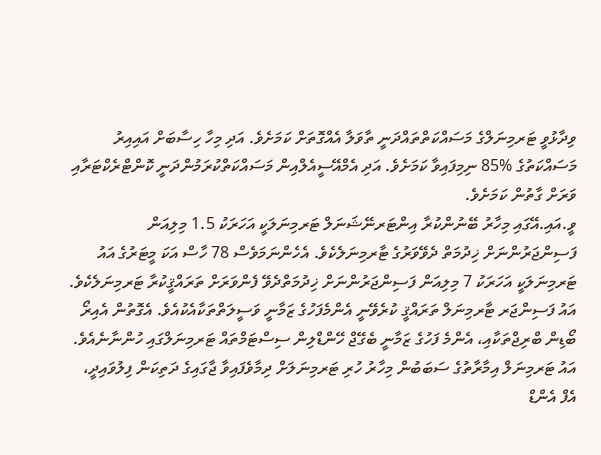ވިދާޅުވީ ޓަރމިނަލްގެ މަސައްކަތްތައްދަނީ ތާވަލާ އެއްގޮތަށް ކަމަށެވެ. އަދި މިހާ ހިސާބަށް އައިއިރު މަސައްކަތުގެ %85 ނިމިފައިވާ ކަމަށެވެ. އަދި އެމްއޭސީއެލްއިން މަސައްކަތްކުރަމުންދަނީ ކޮންޓްރެކްޓަރާއި ވަރަށް ގާތުން ކަމަށެވެ.
ވީ.އައި.އޭގައި މިހާރު ބޭނުންކުރާ އިންޓަރނޭޝަނަލް ޓަރމިނަލަކީ އަހަރަކު 1.5 މިލިއަން ފަސިންޖަރުންނަށް ޚިދުމަތް ދެވޭވަރުގެ ޓާރމިނަލެކެވެ. އެހެންނަމަވެސް 78 ހާސް އަކަ މީޓަރުގެ އައު ޓަރމިނަލަކީ އަހަރަކު 7 މިލިއަން ފަސިންޖަރުންނަށް ޚިދުމަތްދެވޭ ފެންވަރަށް ތަރައްޤީކުރާ ޓަރމިނަލެކެވެ.
އައު ފަސިންޖަރ ޓާރމިނަލް ތަރައްޤީ ކުރެވޭނީ އެންމެފަހުގެ ޒަމާނީ ވަސީލަތްތަކާއެކުއެވެ. އެގޮތުން އެއިރޯ ބޯޑިން ބްރިޖްތަކާއި، އެންމެ ފަހުގެ ޒަމާނީ ބެގޭޖް ހޭންޑްލިން ސިސްޓަމްތައް ޓަރމިނަލްގައި ހުންނާނެއެވެ. އައު ޓަރމިނަލް އިމާރާތުގެ ސަބަބުން މިހާރު ހުރި ޓަރމިނަލަށް ދިމާވެފައިވާ ޖާގައިގެ ދަތިކަން ފިލުވައިދީ، އެފް އެންޑް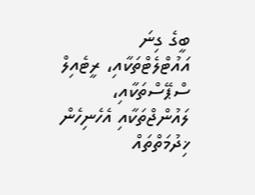ބީގެ ގިނަ އައުޓްލެޓްތަކާއި، ރީޓެއިލް ސްޕޭސްތަކާއި، ލައުންޖްތަކާއި އެހެނިހެން ޚިދުމަތްތައް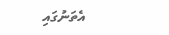އެތަނުގައި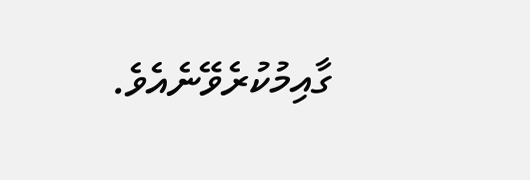ގާއިމުކުރެވޭނެއެވެ.